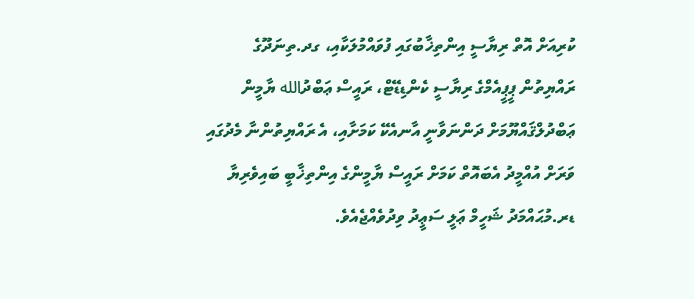ކުރިއަށް އޮތް ރިޔާސީ އިންތިޚާބުގައި ފުވައްމުލަކާއި، ގދ.ތިނަދޫގެ ރައްޔިތުން ޕީޕީއެމްގެ ރިޔާސީ ކެންޑިޑޭޓް، ރައީސް ޢަބްދުالله ޔާމީން ޢަބްދުލްޤައްޔޫމަށް ދަންނަވާނީ އާނއެކޭ ކަމަށާއި، އެ ރައްޔިތުންނާ މެދުގައި ވަރަށް އުއްމީދު އެބައޮތް ކަމަށް ރައީސް ޔާމީންގެ އިންތިޚާބީ ބައިވެރިޔާ ޑރ.މުޙައްމަދު ޝަހީމް ޢަލީ ސަޢީދު ވިދުވެއްޖެއެވެ.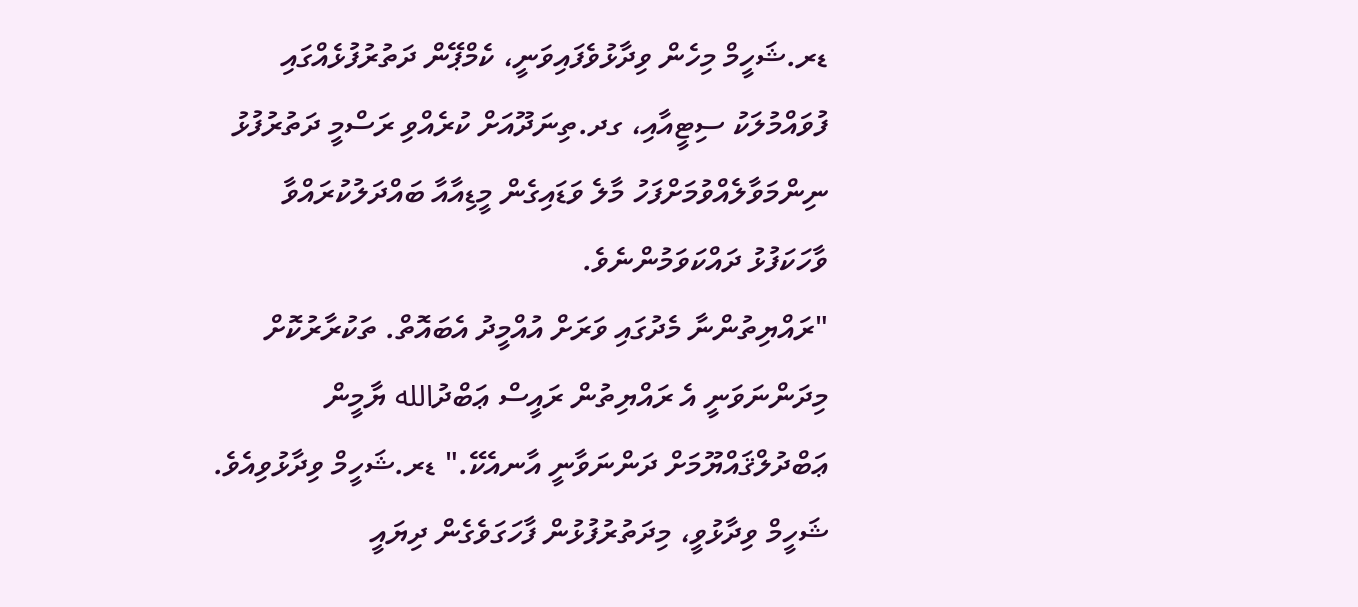ޑރ.ޝަހީމް މިހެން ވިދާޅުވެފައިވަނީ، ކެމްޕޭން ދަތުރުފުޅެއްގައި ފުވައްމުލަކު ސިޓީއާއި، ގދ.ތިނަދޫއަށް ކުރެއްވި ރަސްމީ ދަތުރުފުޅު ނިންމަވާލެއްވުމަށްފަހު މާލެ ވަޑައިގެން މީޑިއާއާ ބައްދަލުކުރައްވާ ވާހަކަފުޅު ދައްކަވަމުންނެވެ.
"ރައްޔިތުންނާ މެދުގައި ވަރަށް އުއްމީދު އެބައޮތް. ތަކުރާރުކޮށް މިދަންނަވަނީ އެ ރައްޔިތުން ރައީސް ޢަބްދުالله ޔާމީން ޢަބްދުލްޤައްޔޫމަށް ދަންނަވާނީ އާނއެކޭ." ޑރ.ޝަހީމް ވިދާޅުވިއެވެ.
ޝަހީމް ވިދާޅުވީ، މިދަތުރުފުޅުން ފާހަގަވެގެން ދިޔައީ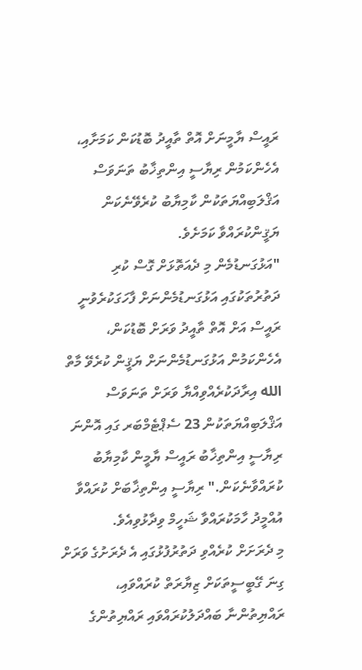ރައީސް ޔާމީނަށް އޮތް ތާއީދު ބޮޑުކަން ކަމަށާއި، އެހެންކަމުން ރިޔާސީ އިންތިޚާބު ތަނަވަސް އަޤްލަބިއްޔަތަކުން ކާމިޔާބު ކުރެވޭނެކަން ޔަޤީންކުރައްވާ ކަމަށެވެ.
"އަޅުގަނޑުމެން މި ދެއަތޮޅަށް ގޮސް ކުރި ދަތުރުތަކުގައި އަޅުގަނޑުމެންނަށް ފާހަގަކުރެވުނީ ރައީސް އަށް އޮތް ތާއީދު ވަރަށް ބޮޑުކަން، އެހެންކަމުން އަޅުގަނޑުމެންނަށް ޔަޤީން ކުރެވޭ މާތް الله އިރާދަކުރެއްވިއްޔާ ވަރަށް ތަނަވަސް އަޤްލަބިއްޔަތަކުން 23 ސެޕްޓެމްބަރ ގައި އޮންނަ ރިޔާސީ އިންތިޚާބު ރައީސް ޔާމީން ކާމިޔާބު ކުރައްވާނެކަން." ރިޔާސީ އިންތިޚާބަށް ކުރައްވާ އުއްމީދު ހާމަކުރައްވާ ޝަހީމް ވިދާޅުވިއެވެ.
މި ދެރަށަށް ކުރެއްވި ދަތުރުފުޅުގައި އެ ދެރަށުގެ ވަރަށް ގިނަ ގޭބީސީތަކަށް ޒިޔާރަތް ކުރައްވައި، ރައްޔިތުންނާ ބައްދަލުކުރައްވައި ރައްޔިތުންގެ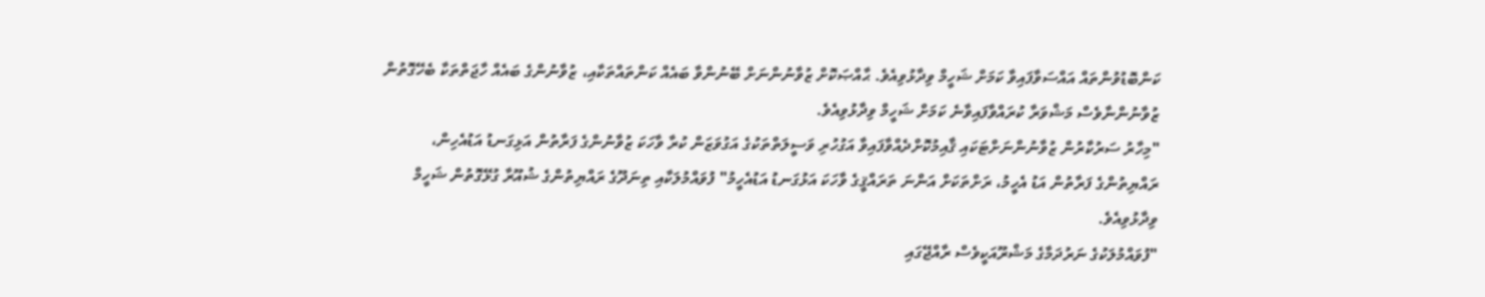ކަންބޮޑުވުންތައް އައްސަވާފައިވާ ކަމަށް ޝަހީމް ވިދާޅުވިއެވެ. ޙާއްޞަކޮށް ޒުވާނުންނަށް ބޭނުންވާ ބައެއް ކަންތައްތަކާއި، ޒުވާނުންގެ ބައެއް ހާޖަތްތަކާ ބެހޭގޮތުން ޒުވާނުންނާވެސް މަޝްވަރާ ކުރައްވާފައިވާނެ ކަމަށް ޝަހީމް ވިދާޅުވިއެވެ.
"މިހާރު ސަރުކާރުން ޒުވާނުންނަށްޓަކައި ޤާއިމުކޮށްދެއްވާފައިވާ އަގުހުރި ވަސީލަތްތަކުގެ އަގުވަޒަން ކުރާ ވާހަކަ ޒުވާނުންގެ ފަރާތުން އަޅިގަނޑު އަޑުއެހިން، ރައްޔިތުންގެ ފަރާތުން އަޑު އެހީމު، ރަށްތަކަށް އަންނަ ތަރައްޤީގެ ވާހަކަ އަޅުގަނޑު އަޑުއެހީމު" ފުވައްމުލަކާއި ތިނަދޫގެ ރައްޔިތުންގެ ޝުއޫރާ ގުޅޭގޮތުން ޝަހީމް ވިދާޅުވިއެވެ.
"ފުވައްމުލަކުގެ ނަރުދަމާގެ މަޝްރޫއަކީވެސް ރާއްޖޭގައި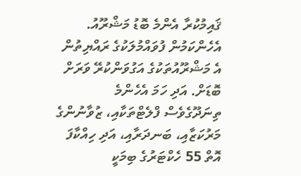ޤައިމުކުރާ އެންމެ ބޮޑު މަޝްރޫއު. އެހެންކަމުން ފުވައްމުލަކުގެ ރައްޔިތުން އެ މަޝްރޫއުތަކުގެ އަގުވަންކުރޭ ވަރަށް ބޮޑަށް. އަދި ހަމަ އެހެންމެ ތިނަދޫގެވެސް ފްލެޓްތަކާއި، ޒުވާނުންގެ މަރުކަޒާއި، ބަނދަރާއި، އަދި ހިއްކާފަ އޮތް 55 ހެކްޓަރުގެ ބިމަކީ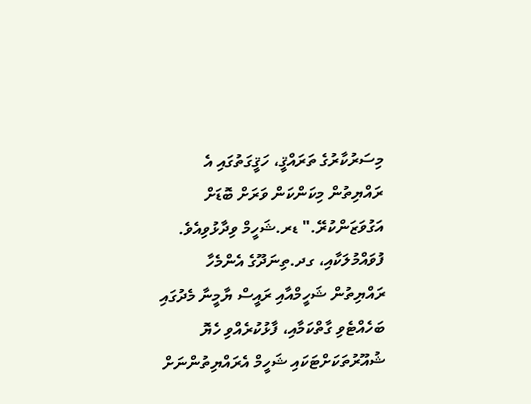މިސަރުކާރުގެ ތަރައްޤީ، ހަޤީގަތުގައި އެ ރައްޔިތުން މިކަންކަން ވަރަށް ބޮޑަށް އަގުވަޒަންކުރޭ." ޑރ.ޝަހީމް ވިދާޅުވިއެވެ.
ފުވައްމުލަކާއި، ގދ.ތިނަދޫގެ އެންމެހާ ރައްޔިތުން ޝަހީމްއާއި ރައީސް ޔާމީނާ މެދުގައި ބަހެއްޓެވި ގާތްކަމާއި، ފާޅުކުރެއްވި ހެޔޮ ޝުއޫރުތަކަށްޓަކައި ޝަހީމް އެރައްޔިތުންނަށް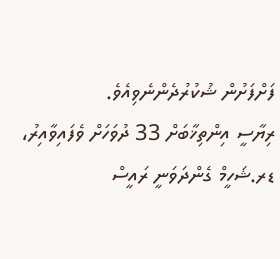ފަށްފަށުން ޝުކުރުދެންނެވިއެވެ.
ރިޔާސީ އިންތިޚާބަށް 33 ދުވަހަށް ވެފައިވާއިރު، ޑރ.ޝަހީމް ގެންދަވަނީ ރައީސް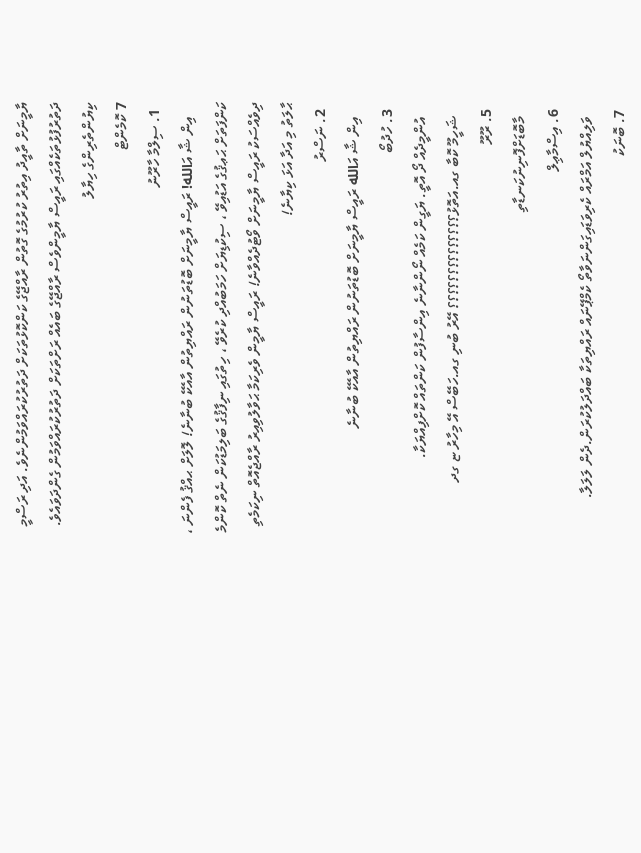ޔާމީނަށް ތާއީދު އިތުރު ކުރުމުގެ ގޮތުން ރާއްޖޭގެ ކަންކޮޅުތަކަށް ދަތުރުކުރައްވަމުންނެވެ. އަދި ރަސްމީ ދަތުރުފުޅުތަކެއްގައި ރައީސް ޔާމީންވެސް ރާއްޖޭގެ ބައެއް ރަށްތަކަށް ދަތުރުކުރައްވަމުން ގެންދަވައެވެ.
ކިޔުންތެރިންގެ ހިޔާލު
7 ކޮމެންޓް
  1. ސިލްމާ ހާރޫނު
    އިން ޝާ އަالله! ރައީސް ޔާމީނަށް ބޮޑުތަނުން ރައްޔިތުން އާއެކޭ ބުނާނެ! ލޮލަށް ޙއްޤު ފެންނަ ، ކަންފަތަށް ޙަޢޤުގެ އަޑުއިވޭ ، ސިކުޑިޔަށް ހަމަބުއްދި ކުރެވޭ ، ހިތުގައި ނިފާޤުގެ ބަލިމަޑުކަން ނެތް ކޮންމެ ދިވެއްސަކު ރައީސް ޔާމީނަށް ވޯޓުދެއްވާނެ! ރައީސް ޔާމީން ވެރިކަމާ ޙަވާލުވިއިރު ރާއްޖެއޮތް ނިކަމެތި ޙާލަތު މި އަދާ އަޅަ ކިޔާނެ!
  2. ނަސްރު
    އިން ޝާ އަالله ރައީސް ޔާމީނަށް ބޮޑުތަނުން ރައްޔިތުން އާއެކޭ ބުނާނެ
  3. ހުދުބޯ
    އުންމީދެއް ދޯ އޮތީ. ޔަގީން ކަމެއް ނޯންނާނެ އިންސާފުން ކަންތައް ކޮށްފިއްޔަކާ.
    ޝަހީމޫ ކޮބާ ގއ.އަތޮޅު؟؟؟؟؟؟؟؟؟؟؟؟؟؟ އޭރު ބުނި ގއ.ހަބޭސް އޭ މިހާރު ޏ ގދ
  5. ރޫރޫ
    މާބޮޑަށްފޮނިނުކަނޑާތި
  6. އިސްމާޢިލް
    ވަލިއްޔުލް އަމްރައް ކެރިވަޑައިގަންނަވާތޯ ކެމްޕޭނައް ރައްޔިތަކާ ބައްދަލުކުރަން.ދެން ލަލަލާ.
  7. ބޮނަކު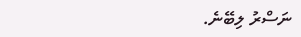ނަސްރު ލިބޭނެ.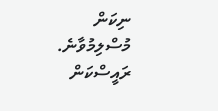ނިކަން މުސްލިމުވާނެ. ރައީސްކަން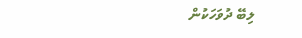ލިބޭ ދުވަހަކުން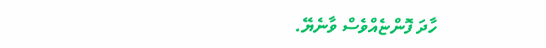ހާދަ ފޮންޏެއްވެސް ވާނެޔޭ.